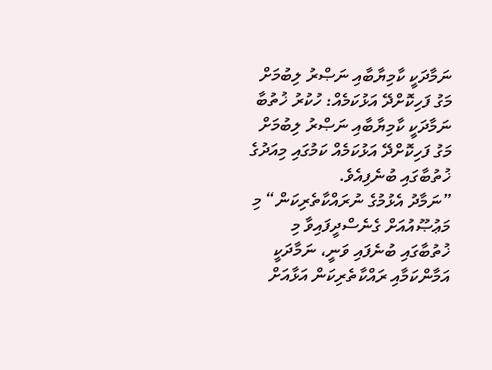ނަމާދަކީ ކާމިޔާބާއި ނަޞްރު ލިބުމަށް މަގު ފަހިކޮށްދޭ އަޅުކަމެއް: ހުކުރު ޚުތުބާ
ނަމާދަކީ ކާމިޔާބާއި ނަޞްރު ލިބުމަށް މަގު ފަހިކޮށްދޭ އަޅުކަމެއް ކަމުގައި މިއަދުގެ ޚުތުބާގައި ބުނެފިއެވެ.
”ނަމާދު އެޅުމުގެ ނުރައްކާތެރިކަން“ މި މަޢުޞޫއުއަށް ގެނެސްދީފައިވާ މި ޚުތުބާގައި ބުނެފައި ވަނީ، ނަމާދަކީ އަމާންކަމާއި ރައްކާތެރިކަން އަޅާއަށް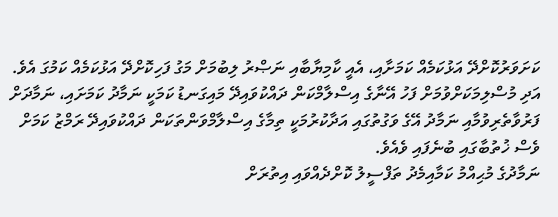ކަށަވަރުކޮށްދޭ އަޅުކަމެއް ކަމަށާއި، އެއީ ކާމިޔާބާއި ނަޞްރު ލިބުމަށް މަގު ފަހިކޮށްދޭ އަޅުކަމެއް ކަމުގަ އެވެ. އަދި މުސްލިމަކަށްވުމަށް ފަހު އޭނާގެ އިސްލާމްކަން ދައްކުވައިދޭ މައިގަނޑު ކަމަކީ ނަމާދު ކަމަށައި، ނަމާދަށް ފަރުވާތެރިވުމާއި ނަމާދު އޭގެ ވަގުތުގައި އަދާކުރުމަކީ ތިމާގެ އިސްލާމްވަންތަކަން ދައްކުވައިދޭ ރަމްޒު ކަމަށް ވެސް ޚުތުބާގައި ބުނެފައި ވެއެވެ.
ނަމާދުގެ މުޙިއްމު ކަމާއިމެދު ތަފްސީލު ކޮށްދެއްވައި އިތުރަށް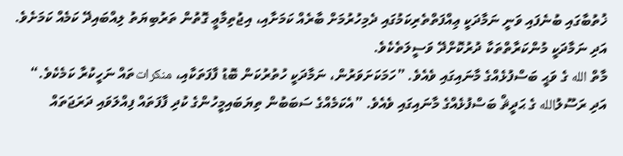ޚުތުބާގައި ބުނެފައި ވަނީ ނަމާދަކީ ޢިއްފަތްތެރިކަމުގައި ދެމިހުރުމަށް ބާރެއް ކަމަށާއި، އިޖުތިމާޢީ ގޮތުން ތަރުބިޔަތު ލިއްބައިދޭ ކަމެއް ކަމަށެވެ. އަދި ނަމާދަކީ މުންކަރާތްތަކާ ދުރުކޮށްދޭ ވަސީލަތެކެވެ.
މާތް الله ގެ ވަޙީ ބަސްފުޅެއްގެ މާނައިގައި ވެއެވެ. ”ހަމަކަށަވަރުން، ނަމާދަކީ ހުތުރުކަން ބޮޑު ފާފަތަކާއި، منكراتތައް ނަހީކުރާ ކަމެކެވެ.“
އަދި ރަސޫލުالله ގެ ޙަދީޘް ބަސްފުޅެއްގެ މާނައިގައި ވެއެވެ. ”އެކަމެއްގެ ސަބަބުން ތިޔަބައިމީހުންގެ ކުދި ފާފަތައް ފިއްލަވައި ދަރަޖަތައް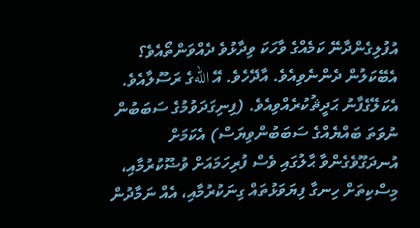އުފުލިގެންދާނޭ ކަމެއްގެ ވާހަކަ ވިދާޅުވެ ދެއްވަންތޯއެވެ؟ އެބޭކަލުން ދެންނެވިއެވެ. އާދޭހެވެ. އޭ اللهގެ ރަސޫލާއެވެ. އެކަލޭގެފާނު ޙަދީޘުކުރެއްވިއެވެ. (ފިނިގަދަވުމުގެ ސަބަބުން ނުވަތަ ބައްޔެއްގެ ސަބަބުންވިޔަސް) އެކަމަށް އުނދަގޫވެގެންވާ ޙާލުގައި ވެސް ފުރިހަމައަށް ވުޟޫކުރުމާއި، މިސްކިތަށް ހިނގާ ފިޔަވަޅުތައް ގިނަކުރުމާއި، އެއް ނަމާދުން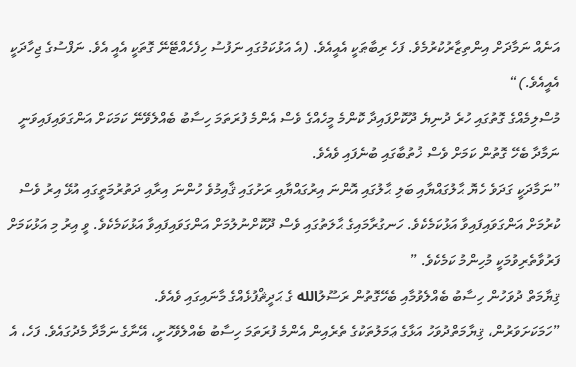އަނެއް ނަމާދަށް އިންތިޒާރުކުރުމެވެ. ފަހެ ރިބާޠަކީ އެއީއެވެ. (އެ އަޅުކަމުގައި ނަފުސު ހިފެހެއްޓޭނޭ ގޮތަކީ އެއީ އެވެ. ނަފްސުގެ ޖިހާދަކީ އެއީއެވެ.)“
މުސްލިމެއްގެ ގޮތުގައި ހުރެ ދުނިޔެ ދޫކޮށްފައިދާ ކޮންމެ މީހެއްގެ ވެސް އެންމެ ފުރަތަމަ ހިސާބު ބެއްލެވޭނޭ ކަމަކަށް އަންގަވައިފައިވަނީ ނަމާދާ ބެހޭ ގޮތުން ކަމަށް ވެސް ޚުތުބާގައި ބުނެފައި ވެއެވެ.
”ނަމާދަކީ ގަދަވެ ހެޔޮ ޙާލުގައްޔާއި ބަލި ޙާލުގައި އޮންނަ އިރުގައްޔާއި ރަށުގައި ޤާއިމުވެ ހުންނަ އިރާއި ދަތުރުމަތީގައި އުޅޭ އިރު ވެސް ކުރުމަށް އަންގަވައިފައިވާ އަޅުކަމެކެވެ. ހަނގުރާމައިގެ ޙާލަތުގައި ވެސް ދޫކޮށްނުލުމަށް އަންގަވައިފައިވާ އަޅުކަމެކެވެ. ވީ އިރު މި އަޅުކަމަށް ފަރުވާތެރިވުމަކީ މުހިންމު ކަމެކެވެ. ”
ޤިޔާމަތް ދުވަހުން ހިސާބު ބެއްލެވުމާއި ބެހޭގޮތުން ރަސޫލުالله ގެ ޙަދީޘްފުޅެއްގެ މާނައިގައި ވެއެވެ.
”ހަމަކަށަވަރުން، ޤިޔާމަތްދުވަހު އަޅާގެ ޢަމަލުތަކުގެ ތެރެއިން އެންމެ ފުރަތަމަ ހިސާބު ބެއްލެވޭހުށީ، އޭނާގެ ނަމާދާ މެދުގައެވެ. ފަހެ، އެ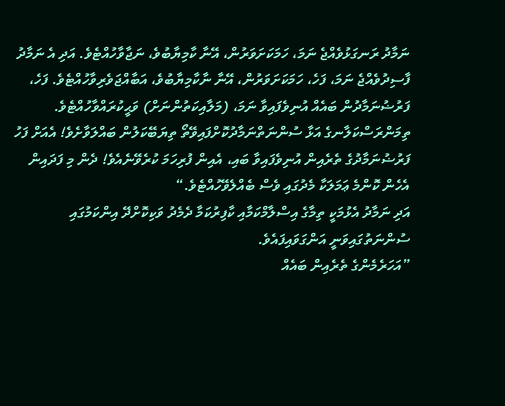ނަމާދު ރަނގަޅުވެއްޖެ ނަމަ، ހަމަކަށަވަރުން، އޭނާ ކާމިޔާބުވެ، ނަޖާވާހުއްޓެވެ. އަދި އެ ނަމާދު ފާސިދުވެއްޖެ ނަމަ، ފަހެ، ހަމަކަށަވަރުން، އޭނާ ނާކާމިޔާބުވެ، އަބާއްޖަވެރިވާހުއްޓެވެ. ފަހެ، ފަރުޟުނަމާދުން ބައެއް އުނިވެފައިވާ ނަމަ، (މަލާއިކަތުންނަށް) ވަޙީކުރައްވާހުއްޓެވެ. ތިމަންރަސްކަލާނގެ އަޅާ ސުންނަތްނަމާދުކޮށްފައިވޭތޯ ތިޔަބޭކަލުން ބައްލަވާށެވެ! އެއަށް ފަހު ފަރުޟުނަމާދުގެ ތެރެއިން އުނިވެފައިވާ ބައި، އެއިން ފުރިހަމަ ކުރެވޭނެއެވެ! ދެން މި ފަދައިން އެހެން ކޮންމެ ޢަމަލަކާ މެދުގައި ވެސް ބެއްލެވޭހުއްޓެވެ.“
އަދި ނަމާދު އެޅުމަކީ ތިމާގެ އިސްލާމްކަމާއި ކާފިރުކަމާ ދެމެދު ވަކިކޮށްދޭ އިންކަމުގައި ސުންނަތުގައިވަނީ އަންގަވައިފައެވެ.
”އަހަރެމެންގެ ތެރެއިން ބައެއް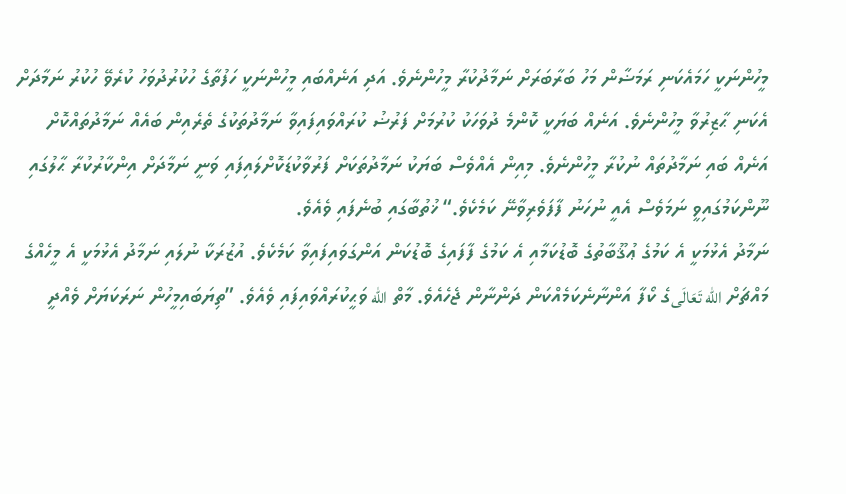މީހުންނަކީ ހަމައެކަނި ރަމަޟާން މަހު ބަރާބަރަށް ނަމާދުކުރާ މީހުންނެވެ. އަދި އަނެއްބައި މީހުންނަކީ ހަފުތާގެ ހުކުރުދުވަހު ކުރެވޭ ހުކުރު ނަމާދަށް އެކަނި ޙާޒިރުވާ މީހުންނެވެ. އަނެއް ބަޔަކީ ކޮންމެ ދުވަހަކު ކުރުމަށް ފަރުޟު ކުރައްވައިފައިވާ ނަމާދުތަކުގެ ތެރެއިން ބައެއް ނަމާދުތައްކޮށް އަނެއް ބައި ނަމާދުތައް ނުކުރާ މީހުންނެވެ. މިއިން އެއްވެސް ބަޔަކު ނަމާދުތަކަށް ފަރުވާކުޑަކޮށްލައިފައި ވަނީ ނަމާދަށް އިންކާރުކުރާ ޙާލުގައި ނޫންކަމުގައިވީ ނަމަވެސް އެއީ ނުހަނު ފާފަވެރިވާނޭ ކަމެކެވެ.“ ޚުތުބާގައި ބުނެފައި ވެއެވެ.
ނަމާދު އެޅުމަކީ އެ ކަމުގެ ޢުޤޫބާތުގެ ބޮޑުކަމާއި އެ ކަމުގެ ފާފައިގެ ބޮޑުކަން އަންގަވައިފައިވާ ކަމެކެވެ. އުޒުރަކާ ނުލައި ނަމާދު އެޅުމަކީ އެ މީހެއްގެ މައްޗަށް الله تَعَالَىގެ ކޯފާ އަންނާނެކަމެއްކަން ދަންނާން ޖެހެއެވެ. މާތް الله ވަޙީކުރައްވައިފައި ވެއެވެ. ”ތިޔަބައިމީހުން ނަރަކަޔަށް ވެއްދީ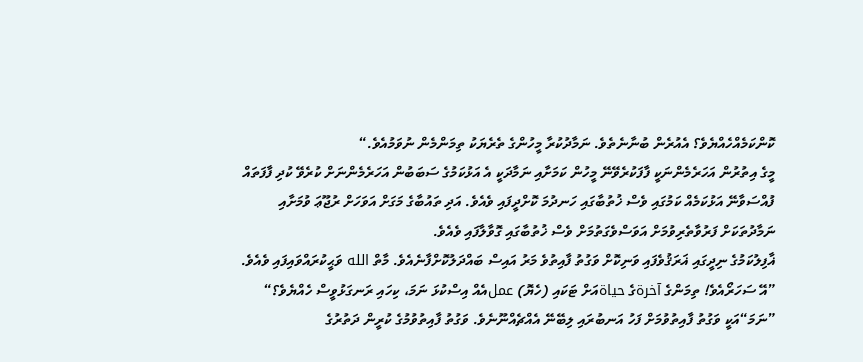ކޮންކަމެއްހެއްޔެވެ؟ އެއުރެން ބުނާނެތެވެ. ނަމާދުކުރާ މީހުންގެ ތެރެޔަކު ތިމަންމެން ނުވަމުއެވެ.“
މީގެ އިތުރުން އަހަރެމެންނަކީ ފާފަކުރެވޭނޭ މީހުން ކަމަށާއި ނަމާދަކީ އެ އަޅުކަމުގެ ސަބަބުން އަހަރެމެންނަށް ކުރެވޭ ކުދި ފާފަތައް ފުއްސަވާނޭ އަޅުކަމެއް ކަމުގައި ވެސް ޚުތުބާގައި ހަނދުމަ ކޮށްދީފައި ވެއެވެ. އަދި ތައުބާގެ މަގަށް އަވަހަށް ރުޖޫޢަ ވުމަށާއި ނަމާދުތަކަށް ފަރުވާތެރިވުމަށް އަވަސްވެގަތުމަށް ވެސް ޚުތުބާގައި ގޮވާލާފައި ވެއެވެ.
ޣާފިލުކަމުގެ ނިދީގައި ޣަރަޤުވެފައި ވަނިކޮށް ވަގުތު ފާއިތުވެ މަރު އައިސް ބައްދަލުކޮށްފާނެއެވެ. މާތް الله ވަޙީކުރައްވައިފައި ވެއެވެ. ”އޭ ސަހަރޯއެވެ! ތިމަންގެ آخرةގެ حياةއަށް ޓަކައި (ހެޔޮ) عملއެއް އިސްކުޅަ ނަމަ، ކިހައި ރަނގަޅުވީސް ހެއްޔެވެ؟“ ”ނަމަ“އަކީ ވަގުތު ފާއިތުވުމަށް ފަހު އަނބުރައި ލިބޭނޭ އެއްޗެއްނޫނެވެ. ވަގުތު ފާއިތުވުމުގެ ކުރީން ދަތުރުގެ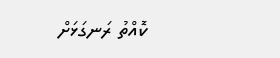ކޮއްތު ރަނގަޅަށް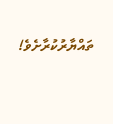ތައްޔާރުކުރާށެވެ!